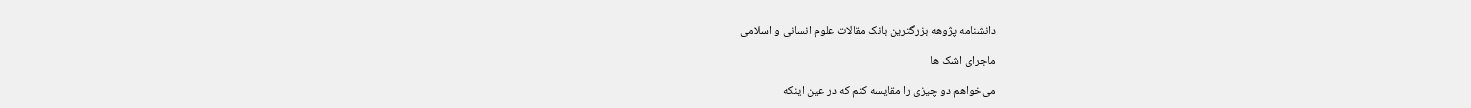دانشنامه پژوهه بزرگترین بانک مقالات علوم انسانی و اسلامی

ماجرای اشک ها

می‌خواهم دو چیزی را مقایسه کنم که در عین اینکه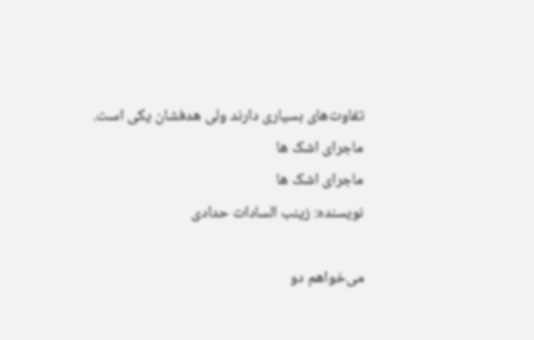تفاوت‌های بسیاری دارند ولی هدفشان یکی است.
ماجرای اشک ها
ماجرای اشک ها
نویسنده: زینب السادات حدادی

می‌خواهم دو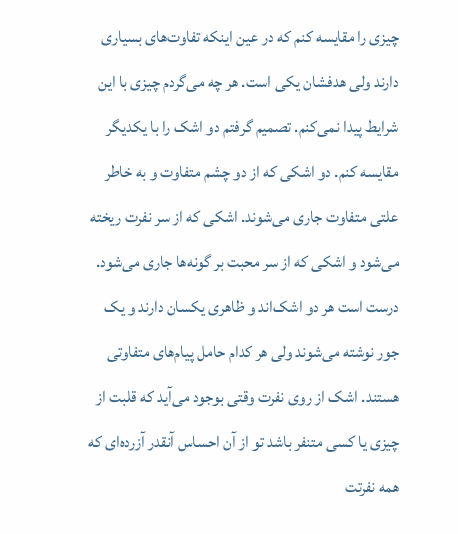چیزی را مقایسه کنم که در عین اینکه تفاوت‌های بسیاری دارند ولی هدفشان یکی است. هر چه می‌گردم چیزی با این شرایط پیدا نمی‌کنم. تصمیم گرفتم دو اشک را با یکدیگر مقایسه کنم. دو اشکی که از دو چشم متفاوت و به خاطر علتی متفاوت جاری می‌شوند. اشکی که از سر نفرت ریخته می‌شود و اشکی که از سر محبت بر گونه‌ها جاری می‌شود. درست است هر دو اشک‌اند و ظاهری یکسان دارند و یک جور نوشته می‌شوند ولی هر کدام حامل پیام‌های متفاوتی هستند. اشک از روی نفرت وقتی بوجود می‌آید که قلبت از چیزی یا کسی متنفر باشد تو از آن احساس آنقدر آزرده‌ای که همه نفرتت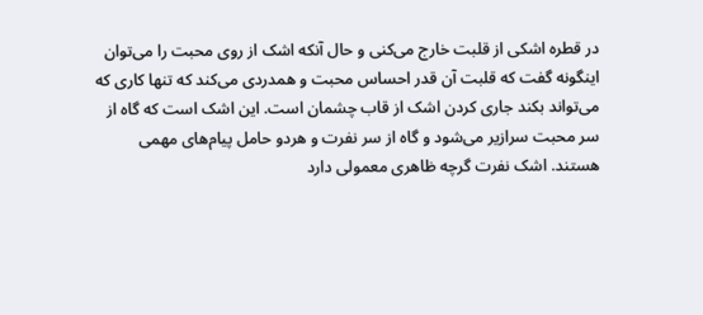در قطره اشکی از قلبت خارج می‌کنی و حال آنکه اشک از روی محبت را می‌توان اینگونه گفت که قلبت آن قدر احساس محبت و همدردی می‌کند که تنها کاری که می‌تواند بکند جاری کردن اشک از قاب چشمان است. این اشک است که گاه از سر محبت سرازیر می‌شود و گاه از سر نفرت و هردو حامل پیام‌های مهمی هستند. اشک نفرت گرچه ظاهری معمولی دارد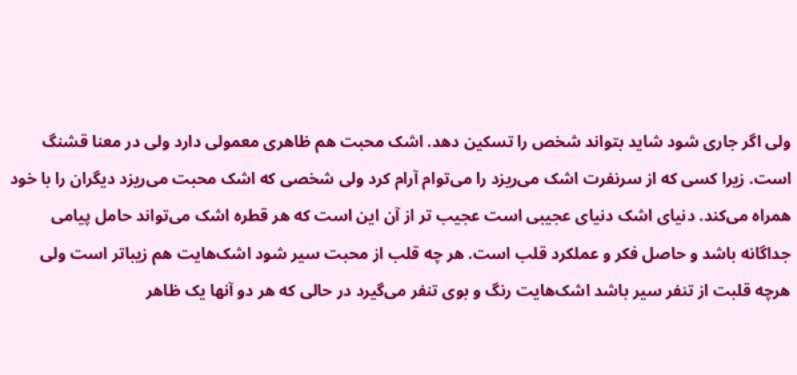ولی اگر جاری شود شاید بتواند شخص را تسکین دهد. اشک محبت هم ظاهری معمولی دارد ولی در معنا قشنگ است. زیرا کسی که از سرنفرت اشک می‌ریزد را می‌توام آرام کرد ولی شخصی که اشک محبت می‌ریزد دیگران را با خود همراه می‌کند. دنیای اشک دنیای عجیبی است عجیب تر از آن این است که هر قطره اشک می‌تواند حامل پیامی جداگانه باشد و حاصل فکر و عملکرد قلب است. هر چه قلب از محبت سیر شود اشک‌هایت هم زیباتر است ولی هرچه قلبت از تنفر سیر باشد اشک‌هایت رنگ و بوی تنفر می‌گیرد در حالی که هر دو آنها یک ظاهر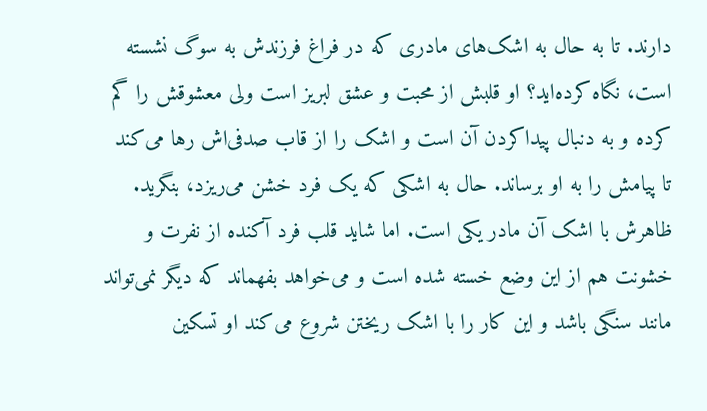دارند. تا به حال به اشک‌های مادری که در فراغ فرزندش به سوگ نشسته است، نگاه کرده‌اید؟ او قلبش از محبت و عشق لبریز است ولی معشوقش را گم کرده و به دنبال پیداکردن آن است و اشک را از قاب صدفی‌اش رها می‌کند تا پیامش را به او برساند. حال به اشکی که یک فرد خشن می‌ریزد، بنگرید. ظاهرش با اشک آن مادر یکی است. اما شاید قلب فرد آکنده از نفرت و خشونت هم از این وضع خسته شده است و می‌خواهد بفهماند که دیگر نمی‌تواند مانند سنگی باشد و این کار را با اشک ریختن شروع می‌کند او تسکین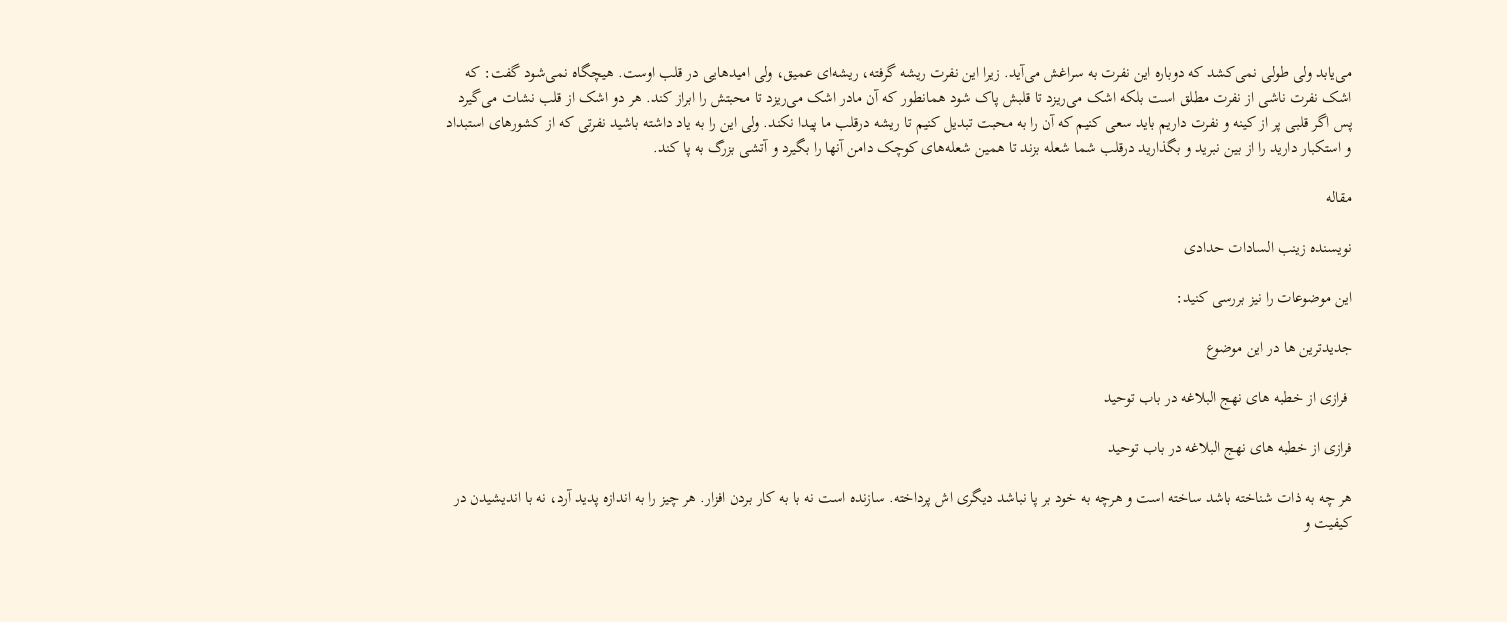می‌یابد ولی طولی نمی‌کشد که دوباره این نفرت به سراغش می‌آید. زیرا این نفرت ریشه گرفته، ریشه‌ای عمیق، ولی امیدهایی در قلب اوست. هیچگاه نمی‌شود گفت: که اشک نفرت ناشی از نفرت مطلق است بلکه اشک می‌ریزد تا قلبش پاک شود همانطور که آن مادر اشک می‌ریزد تا محبتش را ابراز کند. هر دو اشک از قلب نشات می‌گیرد پس اگر قلبی پر از کینه و نفرت داریم باید سعی کنیم که آن را به محبت تبدیل کنیم تا ریشه درقلب ما پیدا نکند. ولی این را به یاد داشته باشید نفرتی که از کشورهای استبداد و استکبار دارید را از بین نبرید و بگذارید درقلب شما شعله بزند تا همین شعله‌های کوچک دامن آنها را بگیرد و آتشی بزرگ به پا کند.

مقاله

نویسنده زینب السادات حدادی

این موضوعات را نیز بررسی کنید:

جدیدترین ها در این موضوع

 فرازی از خطبه های نهج البلاغه در باب توحید

فرازی از خطبه های نهج البلاغه در باب توحید

هر چه به ذات شناخته باشد ساخته است و هرچه به خود بر پا نباشد ديگرى اش پرداخته. سازنده است نه با به كار بردن افزار. هر چيز را به اندازه پديد آرد، نه با انديشيدن در كيفيت و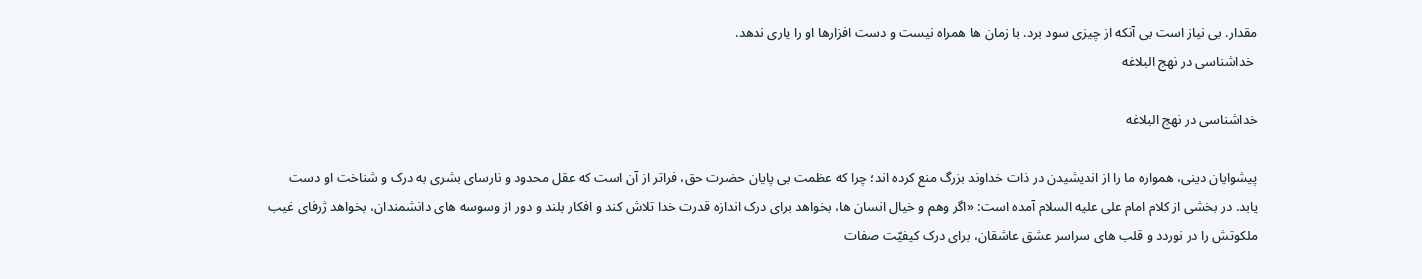مقدار. بى نياز است بى آنكه از چيزى سود برد. با زمان ها همراه نيست و دست افزارها او را يارى ندهد.
 خداشناسی در نهج البلاغه

خداشناسی در نهج البلاغه

پیشوایان دینی، همواره ما را از اندیشیدن در ذات خداوند بزرگ منع کرده اند؛ چرا که عظمت بی پایان حضرت حق، فراتر از آن است که عقل محدود و نارسای بشری به درک و شناخت او دست یابد. در بخشی از کلام امام علی علیه السلام آمده است: «اگر وهم و خیال انسان ها، بخواهد برای درک اندازه قدرت خدا تلاش کند و افکار بلند و دور از وسوسه های دانشمندان، بخواهد ژرفای غیب ملکوتش را در نوردد و قلب های سراسر عشق عاشقان، برای درک کیفیّت صفات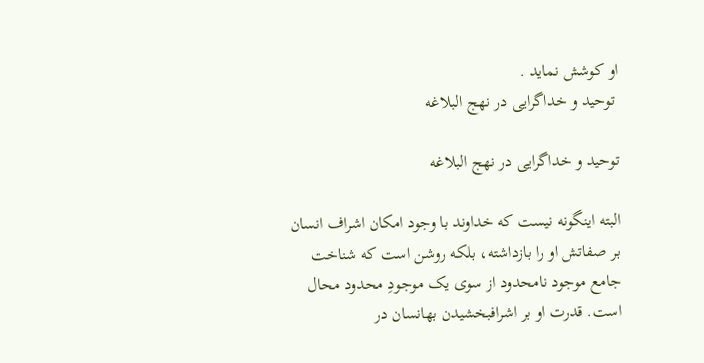او کوشش نماید .
 توحید و خداگرایی در نهج البلاغه

توحید و خداگرایی در نهج البلاغه

البته اینگونه نیست که خداوند با وجود امکان اشراف انسان بر صفاتش او را بازداشته، بلکه روشن است که شناخت جامع موجود نامحدود از سوى یک موجودِ محدود محال است. قدرت او بر اشرافبخشیدن بهانسان در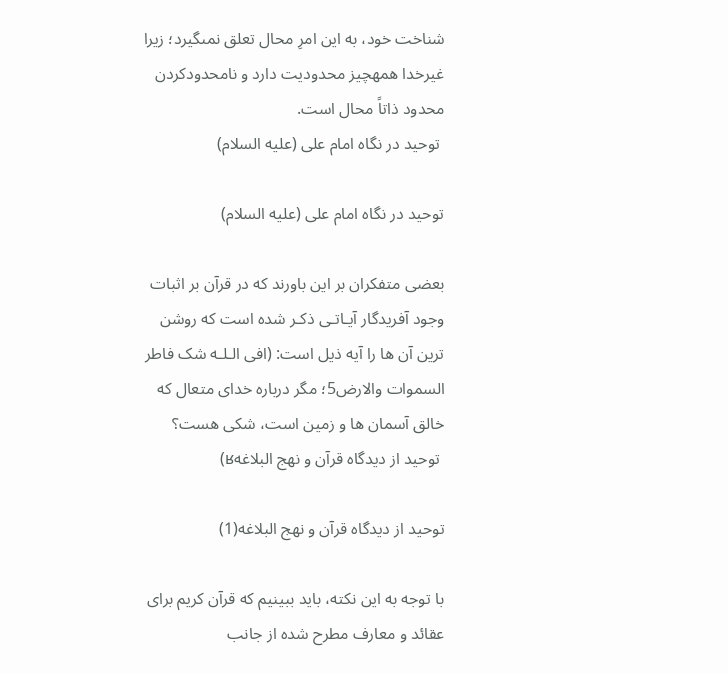شناخت خود، به این امرِ محال تعلق نمىگیرد؛ زیرا غیرخدا همهچیز محدودیت دارد و نامحدودکردن محدود ذاتاً محال است.
 توحید در نگاه امام علی (علیه السلام)

توحید در نگاه امام علی (علیه السلام)

بعضی متفکران بر این باورند که در قرآن بر اثبات وجود آفریدگار آیـاتـی ذکـر شده است که روشن ترین آن ها را آیه ذیل است: (افی الـلـه شک فاطر السموات والارض5؛ مگر درباره خدای متعال که خالق آسمان ها و زمین است، شکی هست؟
 توحید از دیدگاه قرآن و نهج البلاغهʁ)

توحید از دیدگاه قرآن و نهج البلاغه(1)

با توجه به این نکته، باید ببینیم که قرآن کریم برای عقائد و معارف مطرح شده از جانب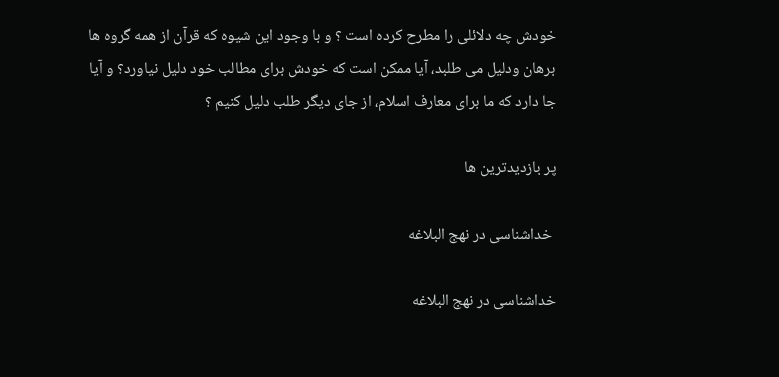خودش چه دلائلی را مطرح کرده است ؟ و با وجود این شیوه که قرآن از همه گروه ها برهان ودلیل می طلبد، آیا ممکن است که خودش برای مطالب خود دلیل نیاورد؟ و آیا جا دارد که ما برای معارف اسلام، از جای دیگر طلب دلیل کنیم ؟

پر بازدیدترین ها

 خداشناسی در نهج البلاغه

خداشناسی در نهج البلاغه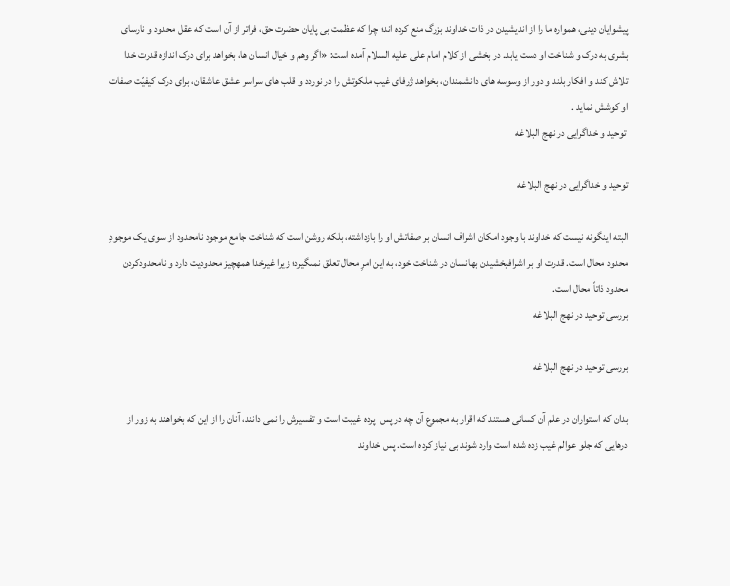پیشوایان دینی، همواره ما را از اندیشیدن در ذات خداوند بزرگ منع کرده اند؛ چرا که عظمت بی پایان حضرت حق، فراتر از آن است که عقل محدود و نارسای بشری به درک و شناخت او دست یابد. در بخشی از کلام امام علی علیه السلام آمده است: «اگر وهم و خیال انسان ها، بخواهد برای درک اندازه قدرت خدا تلاش کند و افکار بلند و دور از وسوسه های دانشمندان، بخواهد ژرفای غیب ملکوتش را در نوردد و قلب های سراسر عشق عاشقان، برای درک کیفیّت صفات او کوشش نماید .
 توحید و خداگرایی در نهج البلاغه

توحید و خداگرایی در نهج البلاغه

البته اینگونه نیست که خداوند با وجود امکان اشراف انسان بر صفاتش او را بازداشته، بلکه روشن است که شناخت جامع موجود نامحدود از سوى یک موجودِ محدود محال است. قدرت او بر اشرافبخشیدن بهانسان در شناخت خود، به این امرِ محال تعلق نمىگیرد؛ زیرا غیرخدا همهچیز محدودیت دارد و نامحدودکردن محدود ذاتاً محال است.
بررسی توحيد در نهج البلاغه

بررسی توحيد در نهج البلاغه

بدان كه استواران در علم آن كسانى هستند كه اقرار به مجموع آن چه در پس ‍ پرده غيبت است و تفسيرش را نمى دانند، آنان را از اين كه بخواهند به زور از درهايى كه جلو عوالم غيب زده شده است وارد شوند بى نياز كرده است. پس خداوند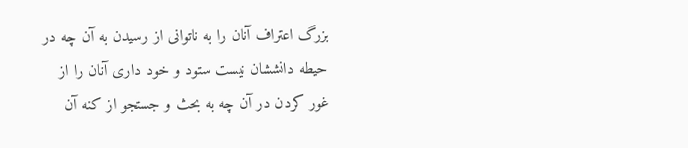بزرگ اعتراف آنان را به ناتوانى از رسيدن به آن چه در حيطه دانششان نيست ستود و خود دارى آنان را از غور كردن در آن چه به بحث و جستجو از كنه آن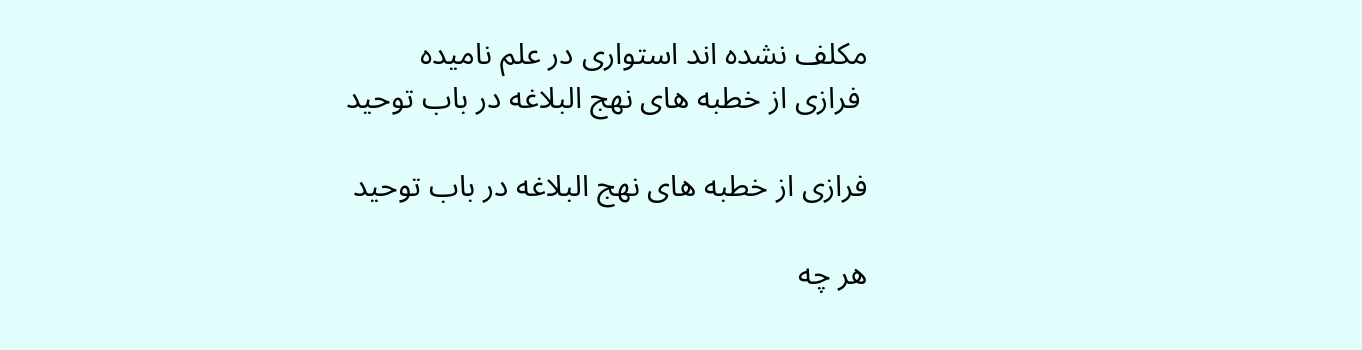مكلف نشده اند استوارى در علم ناميده
 فرازی از خطبه های نهج البلاغه در باب توحید

فرازی از خطبه های نهج البلاغه در باب توحید

هر چه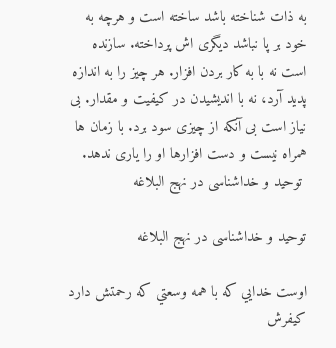به ذات شناخته باشد ساخته است و هرچه به خود بر پا نباشد ديگرى اش پرداخته. سازنده است نه با به كار بردن افزار. هر چيز را به اندازه پديد آرد، نه با انديشيدن در كيفيت و مقدار. بى نياز است بى آنكه از چيزى سود برد. با زمان ها همراه نيست و دست افزارها او را يارى ندهد.
 توحيد و خداشناسى در نهج البلاغه

توحيد و خداشناسى در نهج البلاغه

اوست خدايي كه با همه وسعتي كه رحمتش دارد كيفرش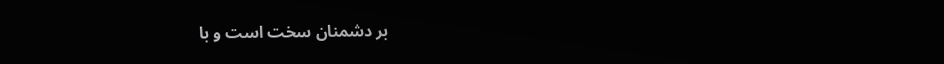بر دشمنان سخت است و با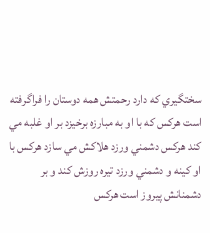سختگيري كه دارد رحمتش همه دوستان را فراگرفته است هركس كه با او به مبارزه برخيزد بر او غلبه مي كند هركس دشمني ورزد هلاكش مي سازد هركس با او كينه و دشمني ورزد تيره روزش كند و بر دشمنانش پيروز است هركس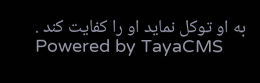به او توكل نمايد او را كفايت كند .
Powered by TayaCMS